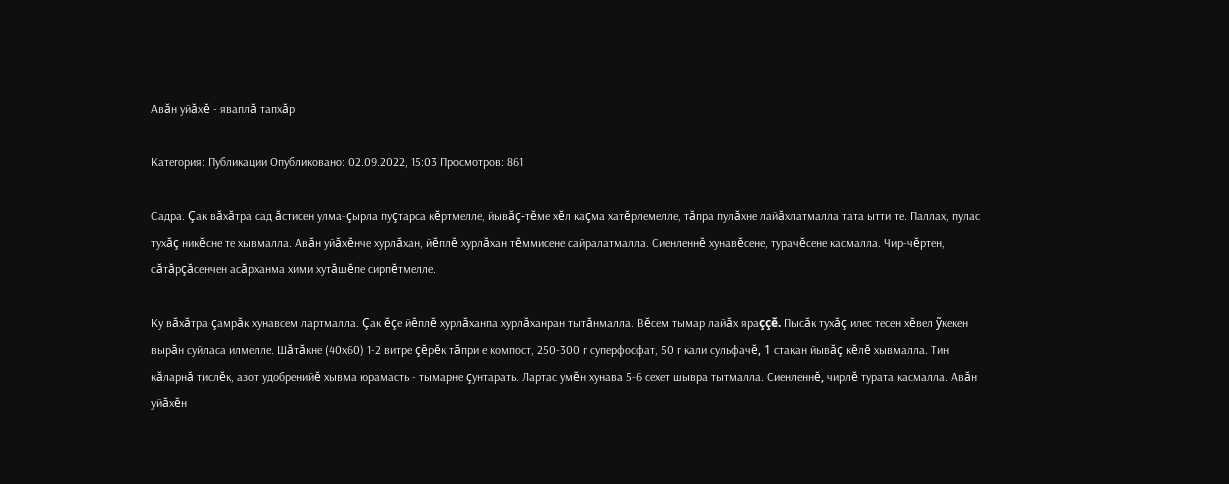Авăн уйăхĕ - яваплă тапхăр

Категория: Публикации Опубликовано: 02.09.2022, 15:03 Просмотров: 861

Садра. Çак вăхăтра сад ăстисен улма-çырла пуçтарса кĕртмелле, йывăç-тĕме хĕл каçма хатĕрлемелле, тăпра пулăхне лайăхлатмалла тата ытти те. Паллах, пулас тухăç никĕсне те хывмалла. Авăн уйăхĕнче хурлăхан, йĕплĕ хурлăхан тĕммисене сайралатмалла. Сиенленнĕ хунавĕсене, турачĕсене касмалла. Чир-чĕртен, сăтăрçăсенчен асăрханма хими хутăшĕпе сирпĕтмелле.

Ку вăхăтра çамрăк хунавсем лартмалла. Çак ĕçе йĕплĕ хурлăханпа хурлăханран тытăнмалла. Вĕсем тымар лайăх яраççĕ. Пысăк тухăç илес тесен хĕвел ỹкекен вырăн суйласа илмелле. Шăтăкне (40х60) 1-2 витре çĕрĕк тăпри е компост, 250-300 г суперфосфат, 50 г кали сульфачĕ, 1 стакан йывăç кĕлĕ хывмалла. Тин кăларнă тислĕк, азот удобренийĕ хывма юрамасть - тымарне çунтарать. Лартас умĕн хунава 5-6 сехет шывра тытмалла. Сиенленнĕ, чирлĕ турата касмалла. Авăн уйăхĕн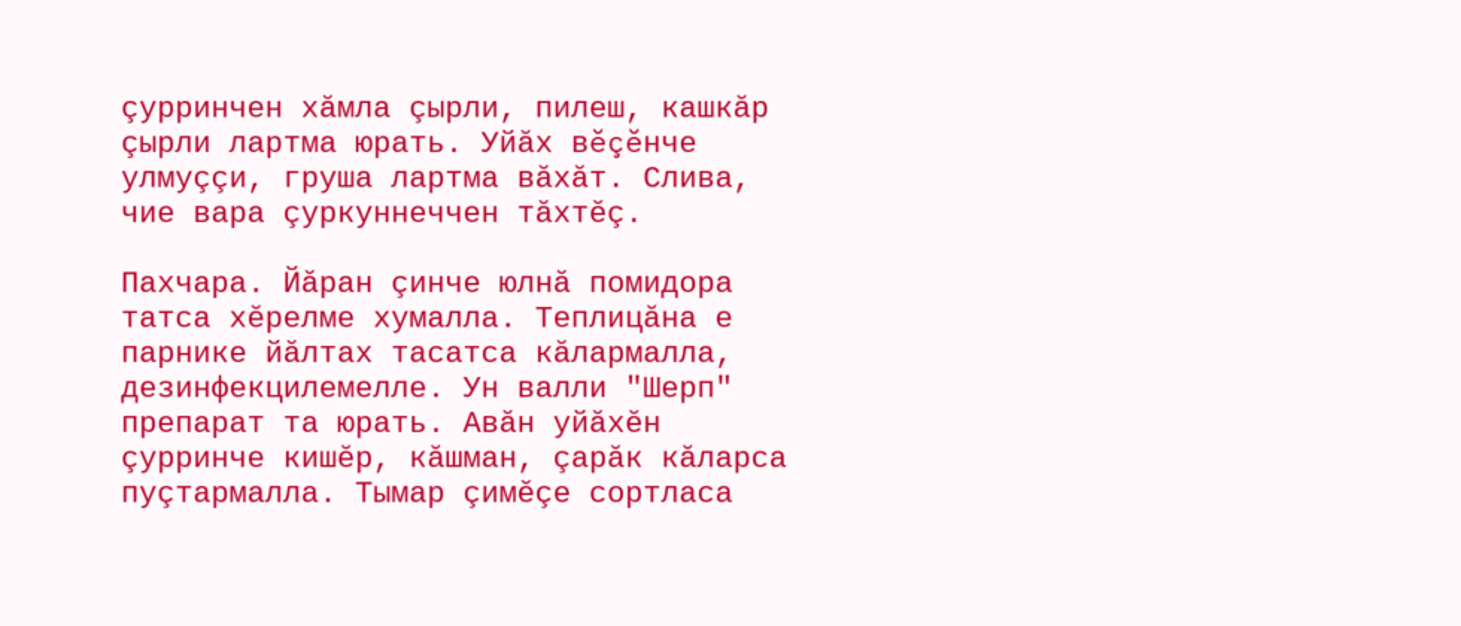çурринчен хăмла çырли, пилеш, кашкăр çырли лартма юрать. Уйăх вĕçĕнче улмуççи, груша лартма вăхăт. Слива, чие вара çуркуннеччен тăхтĕç.

Пахчара. Йăран çинче юлнă помидора татса хĕрелме хумалла. Теплицăна е парнике йăлтах тасатса кăлармалла, дезинфекцилемелле. Ун валли "Шерп" препарат та юрать. Авăн уйăхĕн çурринче кишĕр, кăшман, çарăк кăларса пуçтармалла. Тымар çимĕçе сортласа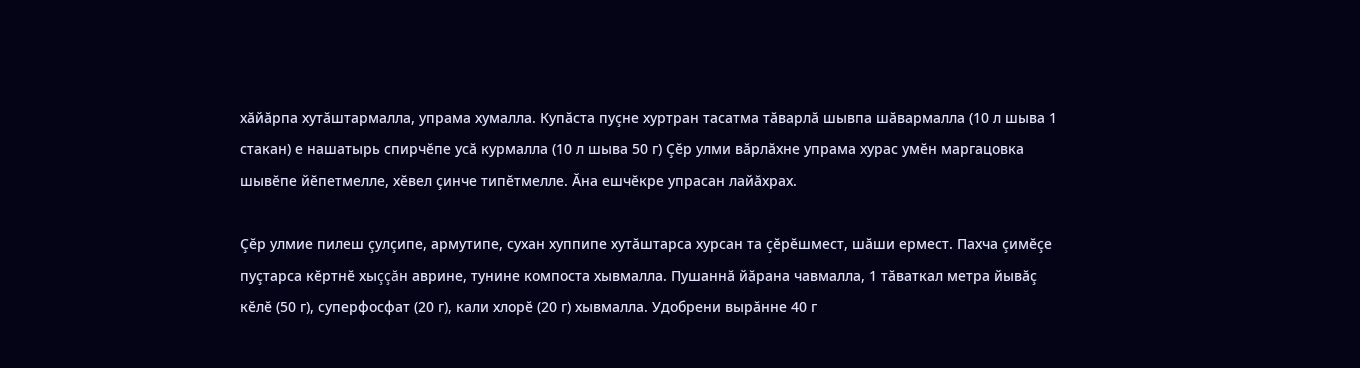хăйăрпа хутăштармалла, упрама хумалла. Купăста пуçне хуртран тасатма тăварлă шывпа шăвармалла (10 л шыва 1 стакан) е нашатырь спирчĕпе усă курмалла (10 л шыва 50 г) Çĕр улми вăрлăхне упрама хурас умĕн маргацовка шывĕпе йĕпетмелле, хĕвел çинче типĕтмелле. Ăна ешчĕкре упрасан лайăхрах.

Çĕр улмие пилеш çулçипе, армутипе, сухан хуппипе хутăштарса хурсан та çĕрĕшмест, шăши ермест. Пахча çимĕçе пуçтарса кĕртнĕ хыççăн аврине, тунине компоста хывмалла. Пушаннă йăрана чавмалла, 1 тăваткал метра йывăç кĕлĕ (50 г), суперфосфат (20 г), кали хлорĕ (20 г) хывмалла. Удобрени вырăнне 40 г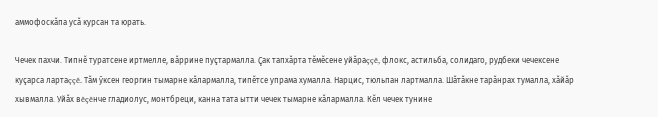аммофоскăпа усă курсан та юрать.

Чечек пахчи. Типнĕ туратсене иртмелле, вăррине пуçтармалла. Çак тапхăрта тĕмĕсене уйăраççĕ, флокс, астильба, солидаго, рудбеки чечексене куçарса лартаççĕ. Тăм ỹксен георгин тымарне кăлармалла, типĕтсе упрама хумалла. Нарцис, тюльпан лартмалла. Шăтăкне тарăнрах тумалла, хăйăр хывмалла. Уйăх вĕçĕнче гладиолус, монтбреци, канна тата ытти чечек тымарне кăлармалла. Кĕл чечек тунине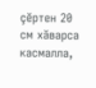çĕртен 20 см хăварса касмалла,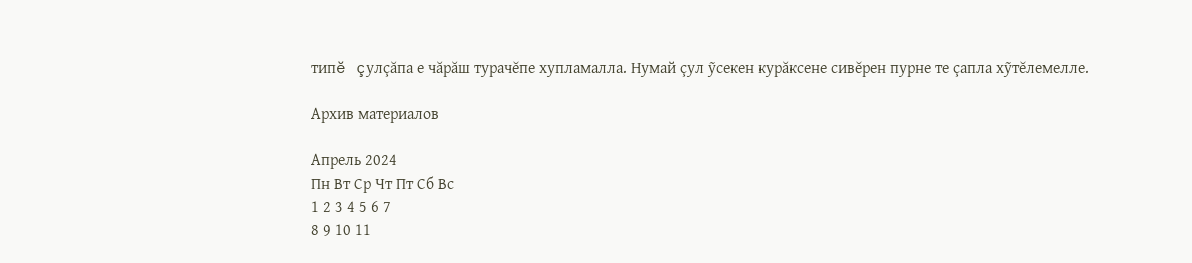типĕ çулçăпа е чăрăш турачĕпе хупламалла. Нумай çул ỹсекен курăксене сивĕрен пурне те çапла хỹтĕлемелле.

Архив материалов

Апрель 2024
Пн Вт Ср Чт Пт Сб Вс
1 2 3 4 5 6 7
8 9 10 11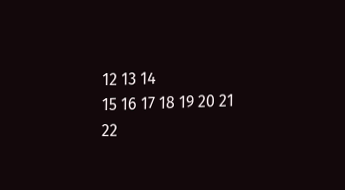12 13 14
15 16 17 18 19 20 21
22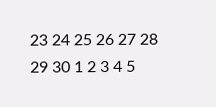23 24 25 26 27 28
29 30 1 2 3 4 5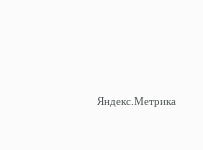Яндекс.Метрика